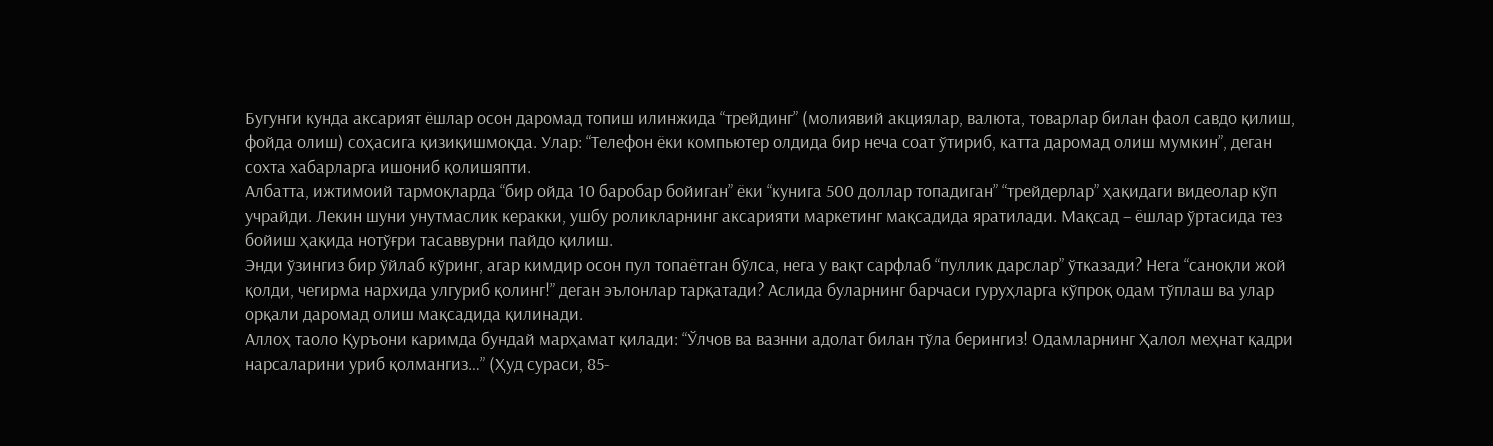Бугунги кунда аксарият ёшлар осон даромад топиш илинжида “трейдинг” (молиявий акциялар, валюта, товарлар билан фаол савдо қилиш, фойда олиш) соҳасига қизиқишмоқда. Улар: “Телефон ёки компьютер олдида бир неча соат ўтириб, катта даромад олиш мумкин”, деган сохта хабарларга ишониб қолишяпти.
Албатта, ижтимоий тармоқларда “бир ойда 10 баробар бойиган” ёки “кунига 500 доллар топадиган” “трейдерлар” ҳақидаги видеолар кўп учрайди. Лекин шуни унутмаслик керакки, ушбу роликларнинг аксарияти маркетинг мақсадида яратилади. Мақсад – ёшлар ўртасида тез бойиш ҳақида нотўғри тасаввурни пайдо қилиш.
Энди ўзингиз бир ўйлаб кўринг, агар кимдир осон пул топаётган бўлса, нега у вақт сарфлаб “пуллик дарслар” ўтказади? Нега “саноқли жой қолди, чегирма нархида улгуриб қолинг!” деган эълонлар тарқатади? Аслида буларнинг барчаси гуруҳларга кўпроқ одам тўплаш ва улар орқали даромад олиш мақсадида қилинади.
Аллоҳ таоло Қуръони каримда бундай марҳамат қилади: “Ўлчов ва вазнни адолат билан тўла берингиз! Одамларнинг Ҳалол меҳнат қадри нарсаларини уриб қолмангиз…” (Ҳуд сураси, 85-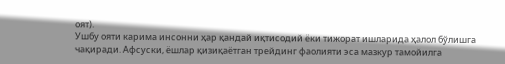оят).
Ушбу ояти карима инсонни ҳар қандай иқтисодий ёки тижорат ишларида ҳалол бўлишга чақиради. Афсуски, ёшлар қизиқаётган трейдинг фаолияти эса мазкур тамойилга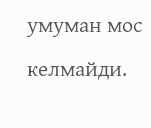умуман мос келмайди.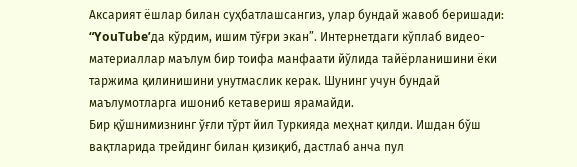Аксарият ёшлар билан суҳбатлашсангиз, улар бундай жавоб беришади: “YouTube’да кўрдим, ишим тўғри экан”. Интернетдаги кўплаб видео-материаллар маълум бир тоифа манфаати йўлида тайёрланишини ёки таржима қилинишини унутмаслик керак. Шунинг учун бундай маълумотларга ишониб кетавериш ярамайди.
Бир қўшнимизнинг ўғли тўрт йил Туркияда меҳнат қилди. Ишдан бўш вақтларида трейдинг билан қизиқиб, дастлаб анча пул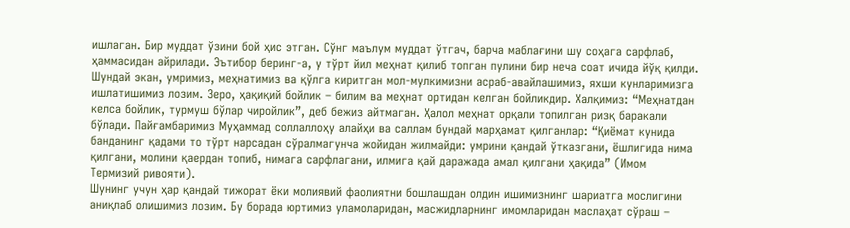ишлаган. Бир муддат ўзини бой ҳис этган. Сўнг маълум муддат ўтгач, барча маблағини шу соҳага сарфлаб, ҳаммасидан айрилади. Эътибор беринг-а, у тўрт йил меҳнат қилиб топган пулини бир неча соат ичида йўқ қилди.
Шундай экан, умримиз, меҳнатимиз ва қўлга киритган мол-мулкимизни асраб-авайлашимиз, яхши кунларимизга ишлатишимиз лозим. Зеро, ҳақиқий бойлик – билим ва меҳнат ортидан келган бойликдир. Халқимиз: “Меҳнатдан келса бойлик, турмуш бўлар чиройлик”, деб бежиз айтмаган. Ҳалол меҳнат орқали топилган ризқ баракали бўлади. Пайғамбаримиз Муҳаммад соллаллоҳу алайҳи ва саллам бундай марҳамат қилганлар: “Қиёмат кунида банданинг қадами то тўрт нарсадан сўралмагунча жойидан жилмайди: умрини қандай ўтказгани, ёшлигида нима қилгани, молини қаердан топиб, нимага сарфлагани, илмига қай даражада амал қилгани ҳақида” (Имом Термизий ривояти).
Шунинг учун ҳар қандай тижорат ёки молиявий фаолиятни бошлашдан олдин ишимизнинг шариатга мослигини аниқлаб олишимиз лозим. Бу борада юртимиз уламоларидан, масжидларнинг имомларидан маслаҳат сўраш –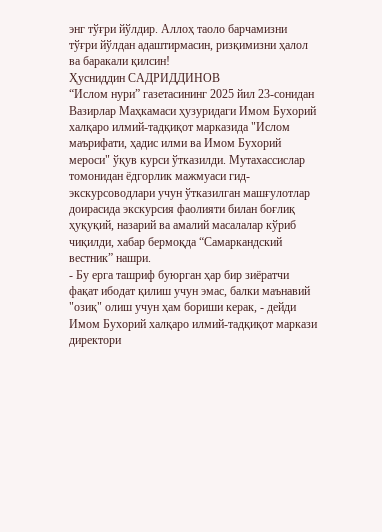энг тўғри йўлдир. Аллоҳ таоло барчамизни тўғри йўлдан адаштирмасин, ризқимизни ҳалол ва баракали қилсин!
Ҳусниддин САДРИДДИНОВ
“Ислом нури” газетасининг 2025 йил 23-сонидан
Вазирлар Маҳкамаси ҳузуридаги Имом Бухорий халқаро илмий-тадқиқот марказида "Ислом маърифати, ҳадис илми ва Имом Бухорий мероси" ўқув курси ўтказилди. Мутахассислар томонидан ёдгорлик мажмуаси гид-экскурсоводлари учун ўтказилган машғулотлар доирасида экскурсия фаолияти билан боғлиқ ҳуқуқий, назарий ва амалий масалалар кўриб чиқилди, хабар бермоқда “Самаркандский вестник” нашри.
- Бу ерга ташриф буюрган ҳар бир зиёратчи фақат ибодат қилиш учун эмас, балки маънавий "озиқ" олиш учун ҳам бориши керак, - дейди Имом Бухорий халқаро илмий-тадқиқот маркази директори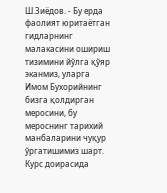Ш.Зиёдов. - Бу ерда фаолият юритаётган гидларнинг малакасини ошириш тизимини йўлга қўяр эканмиз, уларга Имом Бухорийнинг бизга қолдирган меросини, бу мероснинг тарихий манбаларини чуқур ўргатишимиз шарт.
Курс доирасида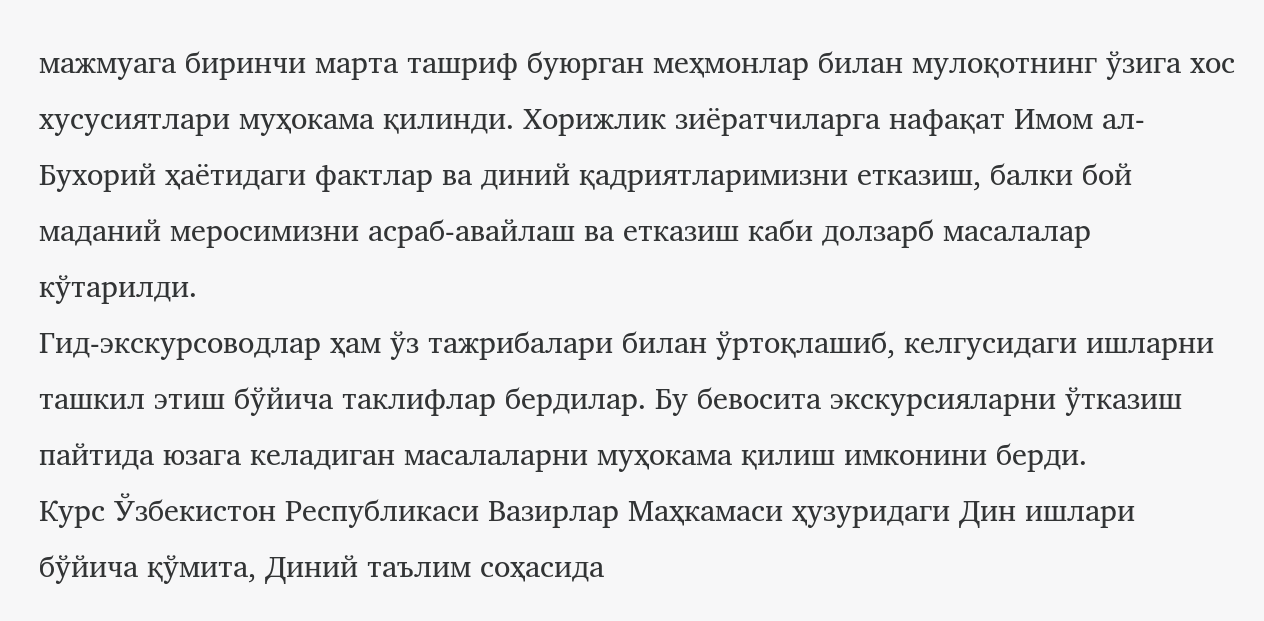мажмуага биринчи марта ташриф буюрган меҳмонлар билан мулоқотнинг ўзига хос хусусиятлари муҳокама қилинди. Хорижлик зиёратчиларга нафақат Имом ал-Бухорий ҳаётидаги фактлар ва диний қадриятларимизни етказиш, балки бой маданий меросимизни асраб-авайлаш ва етказиш каби долзарб масалалар кўтарилди.
Гид-экскурсоводлар ҳам ўз тажрибалари билан ўртоқлашиб, келгусидаги ишларни ташкил этиш бўйича таклифлар бердилар. Бу бевосита экскурсияларни ўтказиш пайтида юзага келадиган масалаларни муҳокама қилиш имконини берди.
Курс Ўзбекистон Республикаси Вазирлар Маҳкамаси ҳузуридаги Дин ишлари бўйича қўмита, Диний таълим соҳасида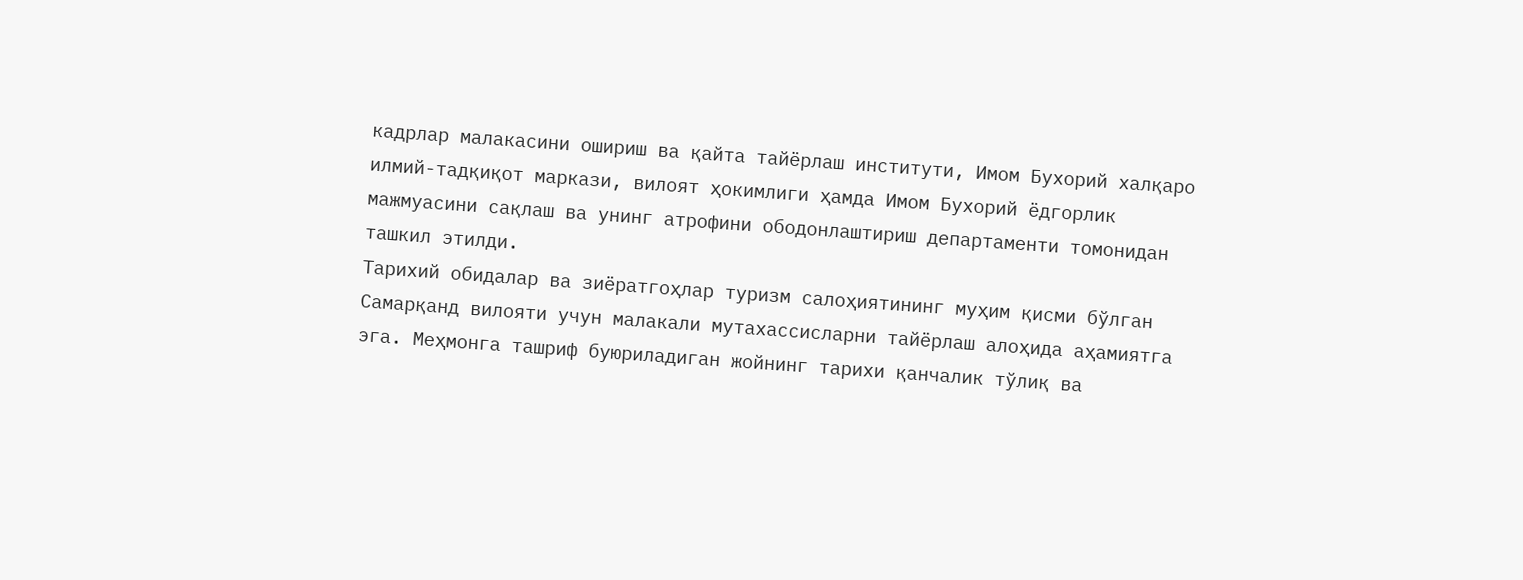кадрлар малакасини ошириш ва қайта тайёрлаш институти, Имом Бухорий халқаро илмий-тадқиқот маркази, вилоят ҳокимлиги ҳамда Имом Бухорий ёдгорлик мажмуасини сақлаш ва унинг атрофини ободонлаштириш департаменти томонидан ташкил этилди.
Тарихий обидалар ва зиёратгоҳлар туризм салоҳиятининг муҳим қисми бўлган Самарқанд вилояти учун малакали мутахассисларни тайёрлаш алоҳида аҳамиятга эга. Меҳмонга ташриф буюриладиган жойнинг тарихи қанчалик тўлиқ ва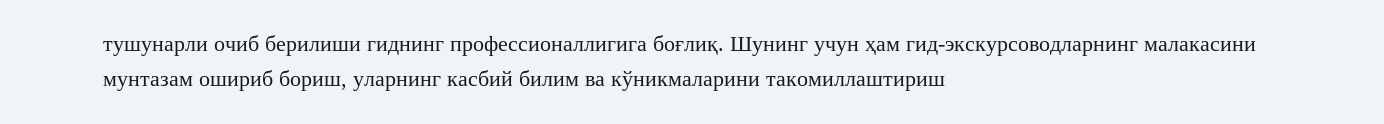тушунарли очиб берилиши гиднинг профессионаллигига боғлиқ. Шунинг учун ҳам гид-экскурсоводларнинг малакасини мунтазам ошириб бориш, уларнинг касбий билим ва кўникмаларини такомиллаштириш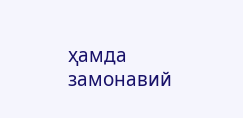ҳамда замонавий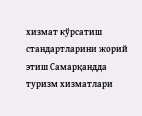хизмат кўрсатиш стандартларини жорий этиш Самарқандда туризм хизматлари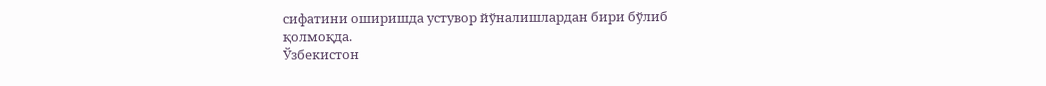сифатини оширишда устувор йўналишлардан бири бўлиб қолмоқда.
Ўзбекистон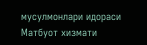мусулмонлари идораси Матбуот хизмати